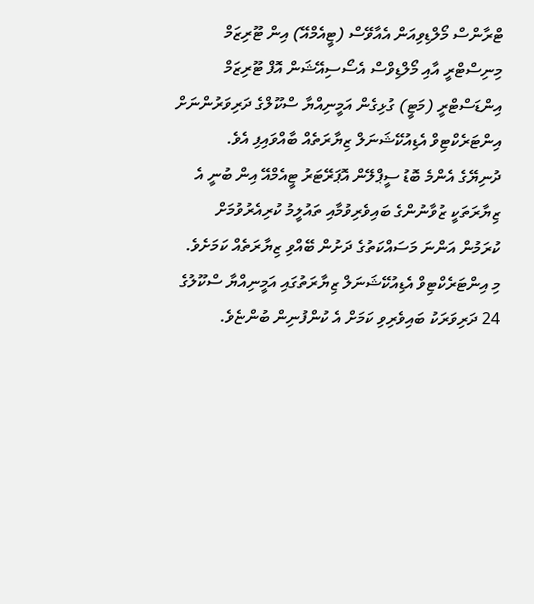ޓްރާންސް މޯލްޑިވިއަން އެއާވޭސް (ޓީއެމްއޭ) އިން ޓޫރިޒަމް މިނިސްޓްރީ އާއި މޯލްޑިވްސް އެސޯސިއޭޝަން އޮފް ޓޫރިޒަމް އިންޑަސްޓްރީ (މަޓީ) ގުޅިގެން އަމީނިއްޔާ ސްކޫލްގެ ދަރިވަރުންނަށް އިންޓަރެކްޓިވް އެޑިއުކޭޝަނަލް ޒިޔާރަތެއް ބާއްވައިފި އެވެ.
ދުނިޔޭގެ އެންމެ ބޮޑު ސީޕްލޭން އޮޕަރޭޓަރު ޓީއެމްއޭ އިން ބުނީ އެ ޒިޔާރަތަކީ ޒުވާނުންގެ ބައިވެރިވުމާއި ތައުލީމު ކުރިއެރުވުމަށް ކުރަމުން އަންނަ މަސައްކަތުގެ ދަށުން ބޭއްވި ޒިޔާރަތެއް ކަމަށެވެ. މި އިންޓަރެކްޓިވް އެޑިއުކޭޝަނަލް ޒިޔާރަތުގައި އަމީނިއްޔާ ސްކޫލުގެ 24 ދަރިވަރަކު ބައިވެރިވި ކަމަށް އެ ކުންފުނިން ބުންޏެވެ.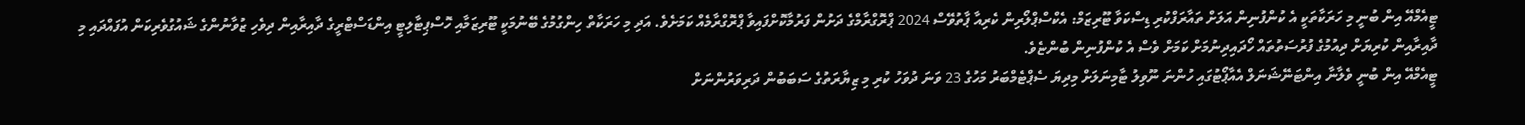ޓީއެމްއޭ އިން ބުނީ މި ހަރަކާތަކީ އެ ކުންފުނިން އަލަށް ތައާރަފްކުރި ޑިސްކަވާ ޓޫރިޒަމް: އެކްސްޕްލޯރިން ކެރިއާ ޕާތުވޭސް 2024 ޕްރޮގްރާމްގެ ދަށުން ފަރުމާކޮށްފައިވާ ޕްރޮގްރާމެއް ކަމަށެވެ. އަދި މި ހަރަކާތް ހިންގުމުގެ ބޭނުމަކީ ޓޫރިޒަމާއި ހޮސްޕިޓާލިޓީ އިންޑަސްޓްރީގެ ދާއިރާއިން ދިވެހި ޒުވާނުންގެ ޝައުގުވެރިކަން އުފައްދައި މި ދާއިރާއިން ކުރިޔަށް ދިއުމުގެ ފުރުސަތުތައް ހޯދައިދިނުމަށް ކަމަށް ވެސް އެ ކުންފުނިން ބުންޏެވެ.
ޓީއެމްއޭ އިން ބުނީ ވެލާނާ އިންޓަނޭޝަނަލް އެއާޕޯޓުގައި ހުންނަ ނޫވިލު ޓާމިނަލަށް މިދިޔަ ސެޕްޓެމްބަރު މަހުގެ 23 ވަނަ ދުވަހު ކުރި މި ޒިޔާރަތުގެ ސަބަބުން ދަރިވަރުންނަށް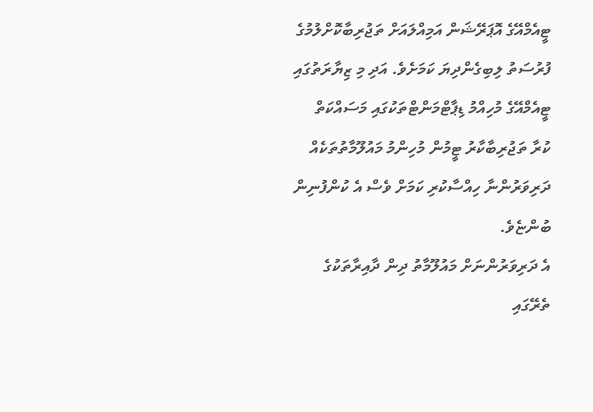ޓީއެމްއޭގެ އޮޕަރޭޝަން އަމިއްލައަށް ތަޖުރިބާކޮށްލުމުގެ ފުރުސަތު ލިބިގެންދިޔަ ކަމަށެވެ. އަދި މި ޒިޔާރަތުގައި ޓީއެމްއޭގެ މުހިއްމު ޑިޕާޓްމަންޓްތަކުގައި މަސައްކަތް ކުރާ ތަޖުރިބާކާރު ޓީމުން މުހިންމު މައުލޫމާތުތަކެއް ދަރިވަރުންނާ ހިއްސާކުރި ކަމަށް ވެސް އެ ކުންފުނިން ބުންޏެވެ.
އެ ދަރިވަރުންނަށް މައުލޫމާތު ދިން ދާއިރާތަކުގެ ތެރޭގައި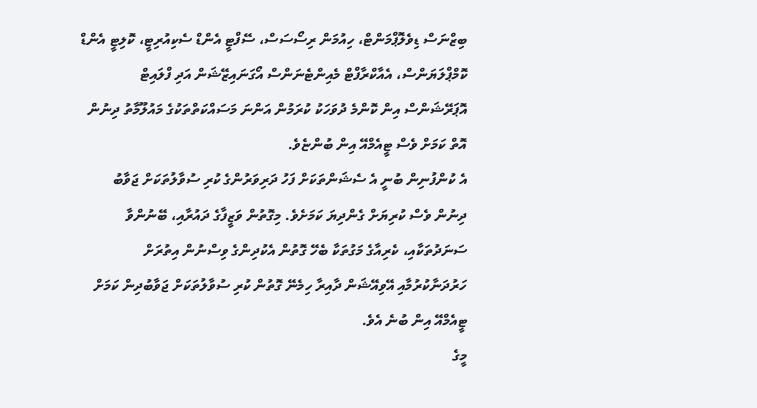ބިޒްނަސް ޑިވެލޮޕްމަންޓް، ހިއުމަން ރިސޯސަސް، ސޭފްޓީ އެންޑް ސެކިއުރިޓީ، ކޮލިޓީ އެންޑް ކޮމްޕްލަޔަންސް، އެއާކްރާފްޓް މެއިންޓެނަންސް އޯގަނައިޒޭޝަން އަދި ފްލައިޓް އޮޕަރޭޝަންސް އިން ކޮންމެ ދުވަހަކު ކުރަމުން އަންނަ މަސައްކަތްތަކުގެ މައުލޫމާތު ދިނުން އޮތް ކަމަށް ވެސް ޓީއެމްއޭ އިން ބުންޏެވެ.
އެ ކުންފުނިން ބުނީ އެ ސެޝަންތަކަށް ފަހު ދަރިވަރުންގެ ކުރި ސުވާލުތަކަށް ޖަވާބު ދިނުން ވެސް ކުރިޔަށް ގެންދިޔަ ކަމަށެވެ. މިގޮތުން ވަޒީފާގެ ދައުރާއި، ބޭނުންވާ ސަނަދުތަކާއި، ކެރިއާގެ މަގުތަކާ ބެހޭ ގޮތުން އެކުދިންގެ ވިސްނުން އިތުރަށް ހަރުދަނާކުރުމާއި އޭވިއޭޝަން ދާއިރާ ހިމެނޭ ގޮތުން ކުރި ސުވާލުތަކަށް ޖަވާބުދިން ކަމަށް ޓީއެމްއޭ އިން ބުނެ އެވެ.
މީގެ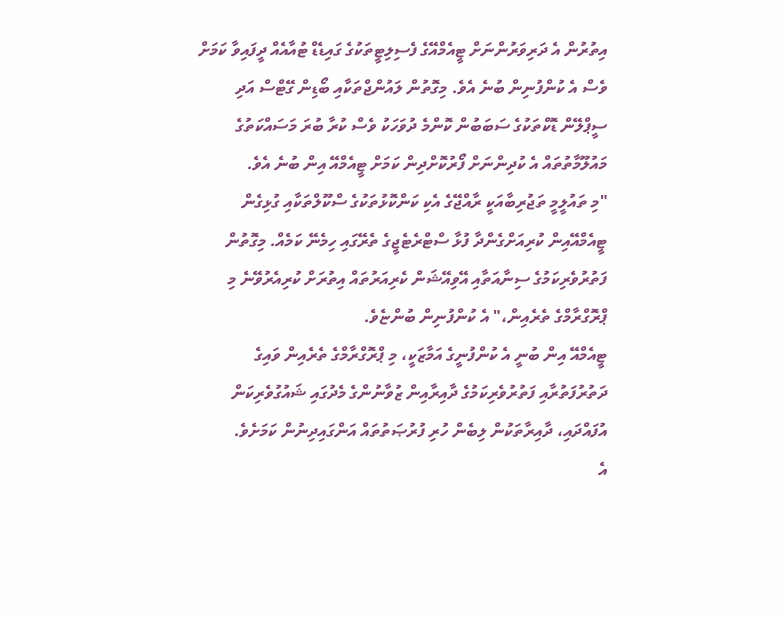އިތުރުން އެ ދަރިވަރުންނަށް ޓީއެމްއޭގެ ފެސިލިޓީތަކުގެ ގައިޑެޑް ޓުއާއެއް ދީފައިވާ ކަމަށް ވެސް އެ ކުންފުނިން ބުނެ އެވެ. މިގޮތުން ލައުންޖްތަކާއި ބޯޑިން ގޭޓްސް އަދި ސީޕްލޭން ޑޮކްތަކުގެ ސަބަބުން ކޮންމެ ދުވަހަކު ވެސް ކުރާ ބުރަ މަސައްކަތުގެ މައުލޫމާތުތައް އެ ކުދިންނަށް ފޯރުކޮށްދިން ކަމަށް ޓީއެމްއޭ އިން ބުނެ އެވެ.
"މި ތައުލީމީ ތަޖުރިބާއަކީ ރާއްޖޭގެ އެކި ކަންކޮޅުތަކުގެ ސްކޫލްތަކާއި ގުޅިގެން ޓީއެމްއޭއިން ކުރިއަށްގެންދާ ފުޅާ ސްޓްރެޓެޖީގެ ތެރޭގައި ހިމެނޭ ކަމެއް. މިގޮތުން ފަތުރުވެރިކަމުގެ ސިނާއަތާއި އޭވިއޭޝަން ކެރިއަރުތައް އިތުރަށް ކުރިއެރުވޭނެ މި ޕްރޮގްރާމްގެ ތެރެއިން،" އެ ކުންފުނިން ބުންޏެވެ.
ޓީއެމްއޭ އިން ބުނީ އެ ކުންފުނީގެ އަމާޒަކީ، މި ޕްރޮގްރާމްގެ ތެރެއިން ވައިގެ ދަތުރުފަތުރާއި ފަތުރުވެރިކަމުގެ ދާއިރާއިން ޒުވާނުންގެ މެދުގައި ޝައުގުވެރިކަން އުފައްދައި، ދާއިރާތަކުން ލިބެން ހުރި ފުރުޞަތުތައް އަންގައިދިނުން ކަމަށެވެ.
އެ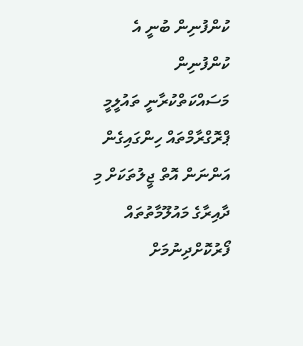ކުންފުނިން ބުނީ އެ ކުންފުނިން މަސައްކަތްކުރާނީ ތައުލީމީ ޕްރޮގްރާމްތައް ހިންގައިގެން އަންނަން އޮތް ޖީލުތަކަށް މި ދާއިރާގެ މައުލޫމާތުތައް ފޯރުކޮށްދިނުމަށް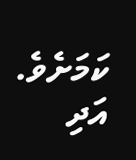ކަމަށެވެ. އަދި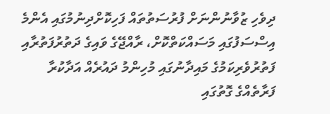ދިވެހި ޒުވާނުންނަށް ފުރުސަތުތައް ފަހިކޮށްދިނުމުގައި އެންމެ އިސްސަފުގައި މަސައްކަތްކޮށް، ރާއްޖޭގެ ވައިގެ ދަތުރުފަތުރާއި ފަތުރުވެރިކަމުގެ މައިދާނުގައި މުހިންމު ދައުރެއް އަދާކުރާ ފަރާތެއްގެ ގޮތުގައި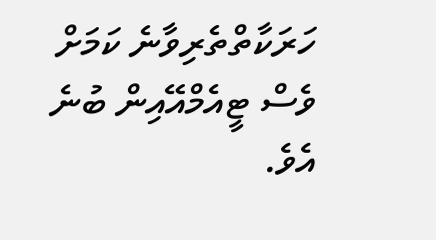ހަރަކާތްތެރިވާނެ ކަމަށް ވެސް ޓީއެމްއޭއިން ބުނެ އެވެ.